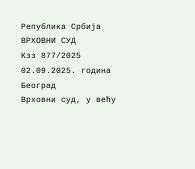Република Србија
ВРХОВНИ СУД
Кзз 877/2025
02.09.2025. година
Београд
Врховни суд, у већу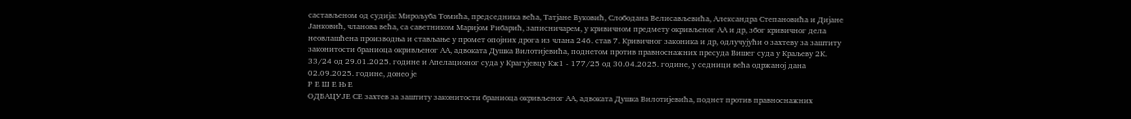састављеном од судија: Мирољуба Томића, председника већа, Татјане Вуковић, Слободана Велисављевића, Александра Степановића и Дијане Јанковић, чланова већа, са саветником Маријом Рибарић, записничарем, у кривичном предмету окривљеног АА и др, због кривичног дела неовлашћена производња и стављање у промет опојних дрога из члана 246. став 7. Кривичног законика и др, одлучујући о захтеву за заштиту законитости браниоца окривљеног АА, адвоката Душка Вилотијевића, поднетом против правноснажних пресуда Вишег суда у Краљеву 2К. 33/24 од 29.01.2025. године и Апелационог суда у Крагујевцу Кж1 - 177/25 од 30.04.2025. године, у седници већа одржаној дана 02.09.2025. године, донео је
Р Е Ш Е Њ Е
ОДБАЦУЈЕ СЕ захтев за заштиту законитости браниоца окривљеног АА, адвоката Душка Вилотијевића, поднет против правноснажних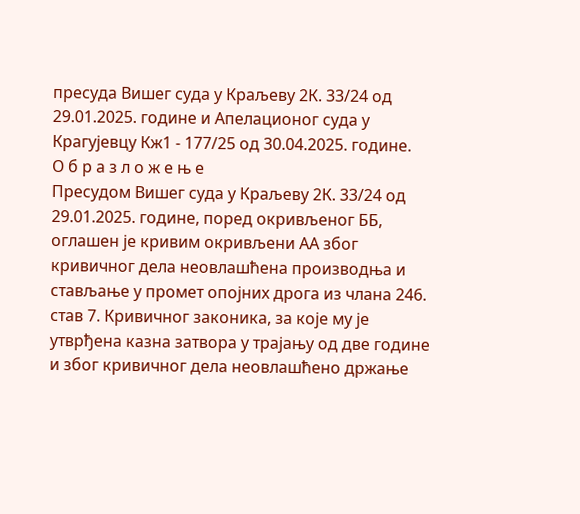пресуда Вишег суда у Краљеву 2К. 33/24 од 29.01.2025. године и Апелационог суда у Крагујевцу Кж1 - 177/25 од 30.04.2025. године.
О б р а з л о ж е њ е
Пресудом Вишег суда у Краљеву 2К. 33/24 од 29.01.2025. године, поред окривљеног ББ, оглашен је кривим окривљени АА због кривичног дела неовлашћена производња и стављање у промет опојних дрога из члана 246. став 7. Кривичног законика, за које му је утврђена казна затвора у трајању од две године и због кривичног дела неовлашћено држање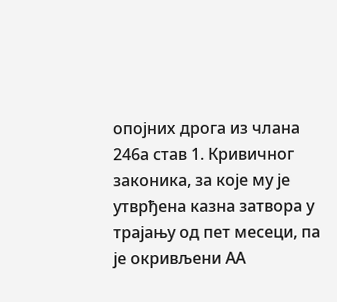опојних дрога из члана 246а став 1. Кривичног законика, за које му је утврђена казна затвора у трајању од пет месеци, па је окривљени АА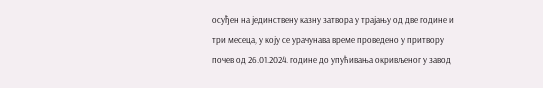осуђен на јединствену казну затвора у трајању од две године и три месеца, у коју се урачунава време проведено у притвору почев од 26.01.2024. године до упућивања окривљеног у завод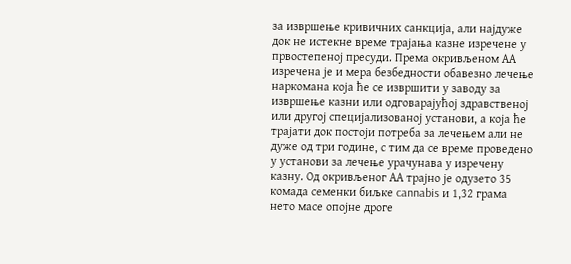за извршење кривичних санкција, али најдуже док не истекне време трајања казне изречене у првостепеној пресуди. Према окривљеном АА изречена је и мера безбедности обавезно лечење наркомана која ће се извршити у заводу за извршење казни или одговарајућој здравственој или другој специјализованој установи, а која ће трајати док постоји потреба за лечењем али не дуже од три године, с тим да се време проведено у установи за лечење урачунава у изречену казну. Од окривљеног АА трајно је одузето 35 комада семенки биљке cannabis и 1,32 грама нето масе опојне дроге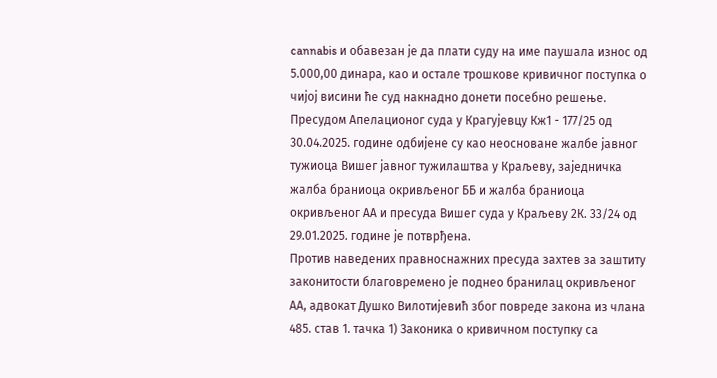cannabis и обавезан је да плати суду на име паушала износ од 5.000,00 динара, као и остале трошкове кривичног поступка о чијој висини ће суд накнадно донети посебно решење.
Пресудом Апелационог суда у Крагујевцу Кж1 - 177/25 од 30.04.2025. године одбијене су као неосноване жалбе јавног тужиоца Вишег јавног тужилаштва у Краљеву, заједничка жалба браниоца окривљеног ББ и жалба браниоца окривљеног АА и пресуда Вишег суда у Краљеву 2К. 33/24 од 29.01.2025. године је потврђена.
Против наведених правноснажних пресуда захтев за заштиту законитости благовремено је поднео бранилац окривљеног АА, адвокат Душко Вилотијевић због повреде закона из члана 485. став 1. тачка 1) Законика о кривичном поступку са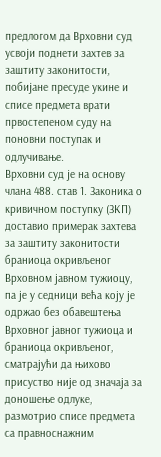предлогом да Врховни суд усвоји поднети захтев за заштиту законитости, побијане пресуде укине и списе предмета врати првостепеном суду на поновни поступак и одлучивање.
Врховни суд је на основу члана 488. став 1. Законика о кривичном поступку (ЗКП) доставио примерак захтева за заштиту законитости браниоца окривљеног Врховном јавном тужиоцу, па је у седници већа коју је одржао без обавештења Врховног јавног тужиоца и браниоца окривљеног, сматрајући да њихово присуство није од значаја за доношење одлуке, размотрио списе предмета са правноснажним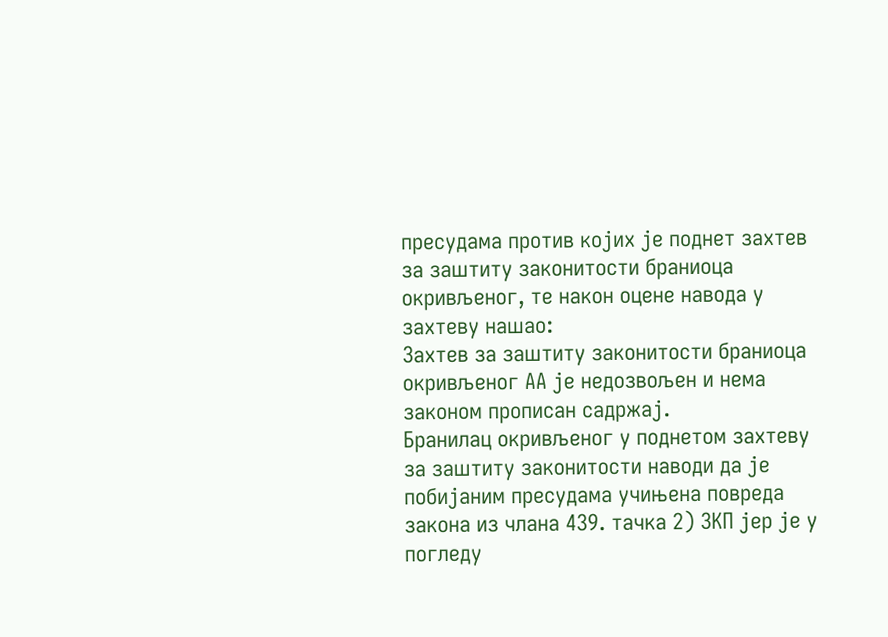пресудама против којих је поднет захтев за заштиту законитости браниоца окривљеног, те након оцене навода у захтеву нашао:
Захтев за заштиту законитости браниоца окривљеног АА је недозвољен и нема законом прописан садржај.
Бранилац окривљеног у поднетом захтеву за заштиту законитости наводи да је побијаним пресудама учињена повреда закона из члана 439. тачка 2) ЗКП јер је у погледу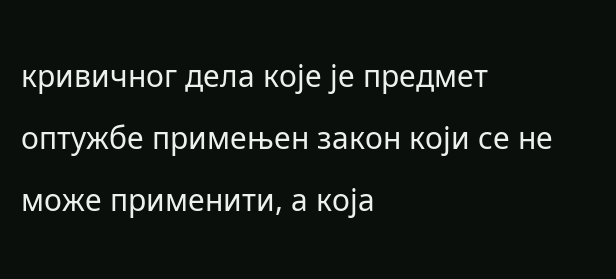кривичног дела које је предмет оптужбе примењен закон који се не може применити, а која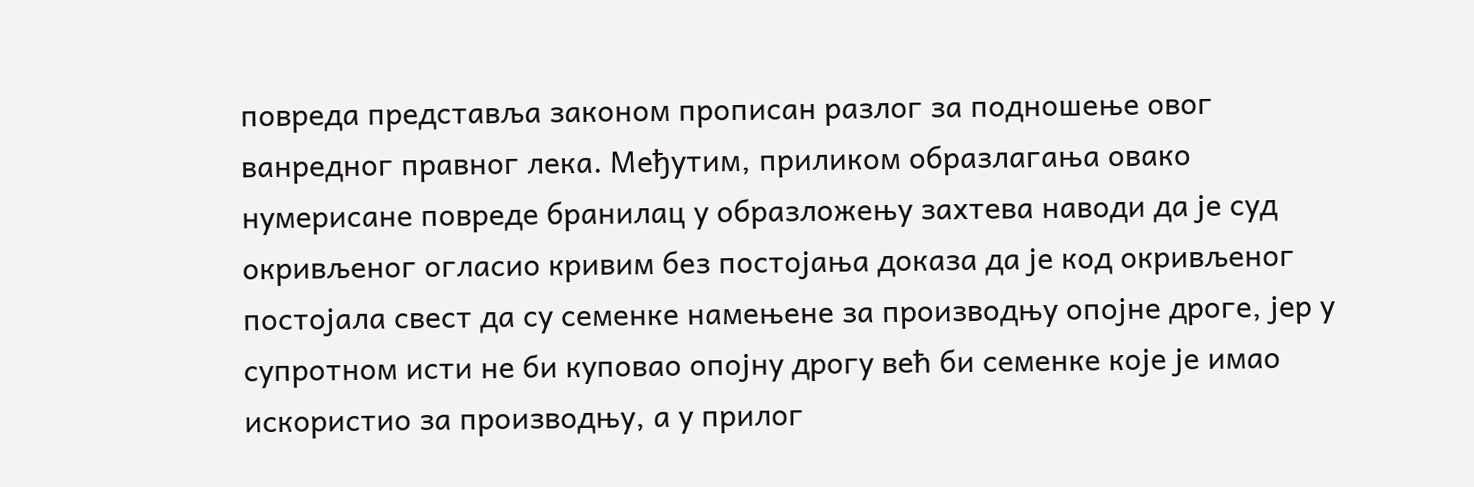повреда представља законом прописан разлог за подношење овог ванредног правног лека. Међутим, приликом образлагања овако нумерисане повреде бранилац у образложењу захтева наводи да је суд окривљеног огласио кривим без постојања доказа да је код окривљеног постојала свест да су семенке намењене за производњу опојне дроге, јер у супротном исти не би куповао опојну дрогу већ би семенке које је имао искористио за производњу, а у прилог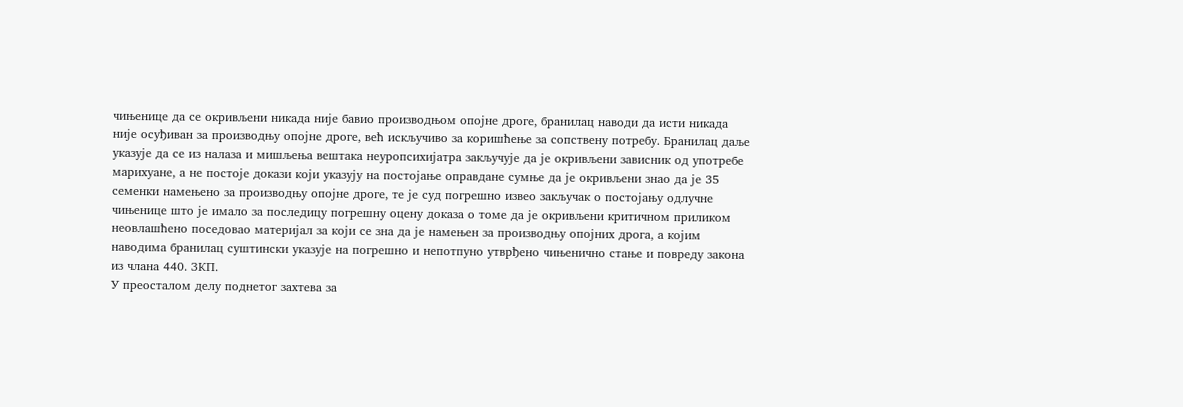чињенице да се окривљени никада није бавио производњом опојне дроге, бранилац наводи да исти никада није осуђиван за производњу опојне дроге, већ искључиво за коришћење за сопствену потребу. Бранилац даље указује да се из налаза и мишљења вештака неуропсихијатра закључује да је окривљени зависник од употребе марихуане, а не постоје докази који указују на постојање оправдане сумње да је окривљени знао да је 35 семенки намењено за производњу опојне дроге, те је суд погрешно извео закључак о постојању одлучне чињенице што је имало за последицу погрешну оцену доказа о томе да је окривљени критичном приликом неовлашћено поседовао материјал за који се зна да је намењен за производњу опојних дрога, а којим наводима бранилац суштински указује на погрешно и непотпуно утврђено чињенично стање и повреду закона из члана 440. ЗКП.
У преосталом делу поднетог захтева за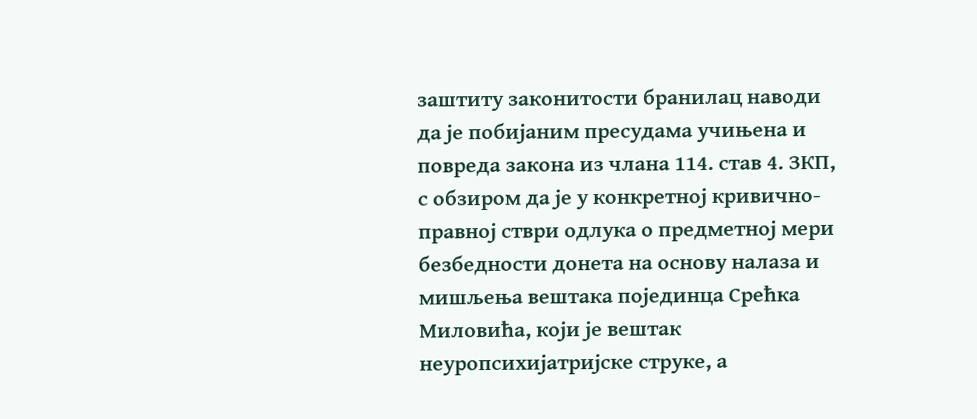заштиту законитости бранилац наводи да је побијаним пресудама учињена и повреда закона из члана 114. став 4. ЗКП, с обзиром да је у конкретној кривично-правној стври одлука о предметној мери безбедности донета на основу налаза и мишљења вештака појединца Срећка Миловића, који је вештак неуропсихијатријске струке, а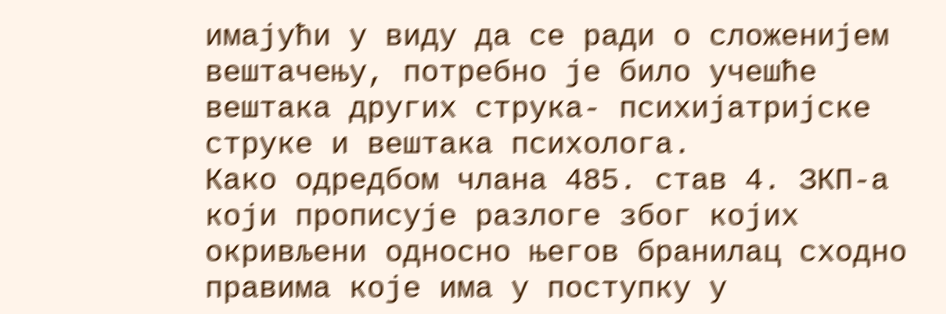имајући у виду да се ради о сложенијем вештачењу, потребно је било учешће вештака других струка- психијатријске струке и вештака психолога.
Како одредбом члана 485. став 4. ЗКП-а који прописује разлоге због којих окривљени односно његов бранилац сходно правима које има у поступку у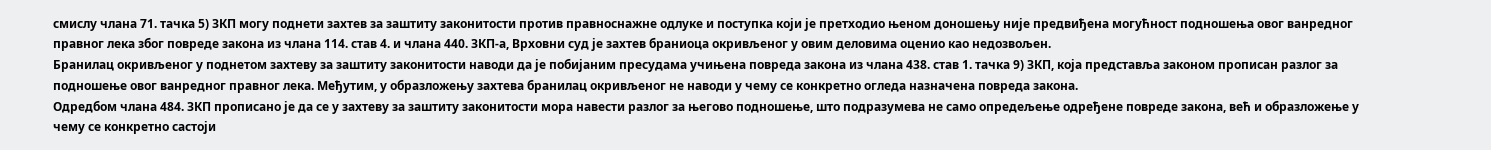смислу члана 71. тачка 5) ЗКП могу поднети захтев за заштиту законитости против правноснажне одлуке и поступка који је претходио њеном доношењу није предвиђена могућност подношења овог ванредног правног лека због повреде закона из члана 114. став 4. и члана 440. ЗКП-а, Врховни суд је захтев браниоца окривљеног у овим деловима оценио као недозвољен.
Бранилац окривљеног у поднетом захтеву за заштиту законитости наводи да је побијаним пресудама учињена повреда закона из члана 438. став 1. тачка 9) ЗКП, која представља законом прописан разлог за подношење овог ванредног правног лека. Међутим, у образложењу захтева бранилац окривљеног не наводи у чему се конкретно огледа назначена повреда закона.
Одредбом члана 484. ЗКП прописано је да се у захтеву за заштиту законитости мора навести разлог за његово подношење, што подразумева не само опредељење одређене повреде закона, већ и образложење у чему се конкретно састоји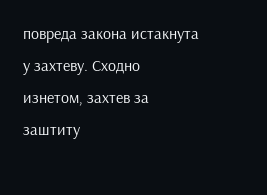повреда закона истакнута у захтеву. Сходно изнетом, захтев за заштиту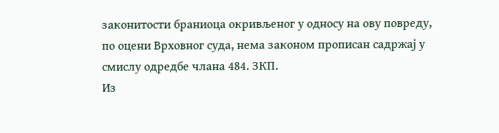законитости браниоца окривљеног у односу на ову повреду, по оцени Врховног суда, нема законом прописан садржај у смислу одредбе члана 484. ЗКП.
Из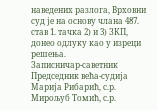наведених разлога, Врховни суд је на основу члана 487. став 1. тачка 2) и 3) ЗКП, донео одлуку као у изреци решења.
Записничар-саветник Председник већа-судија
Maрија Рибарић, с.р. Мирољуб Томић, с.р.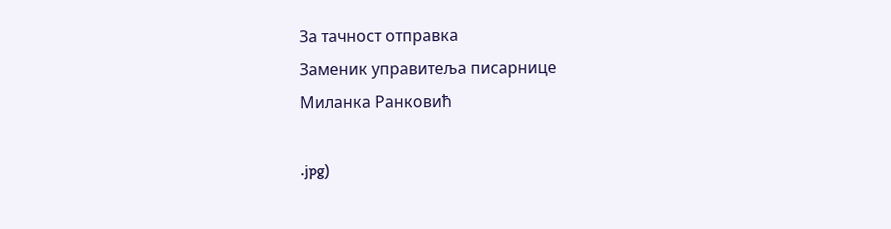За тачност отправка
Заменик управитеља писарнице
Миланка Ранковић

.jpg)